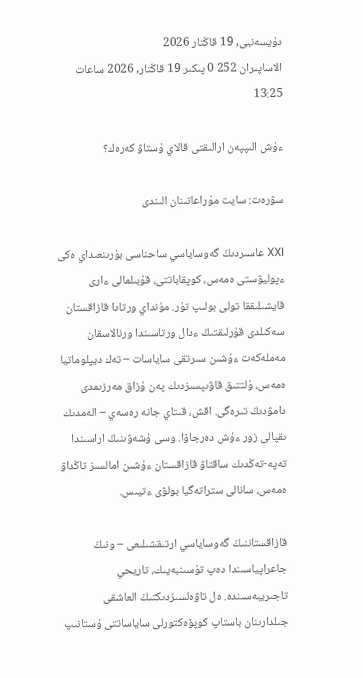دۇيسەنبى, 19 قاڭتار 2026
الاساپىران 252 0 پىكىر 19 قاڭتار, 2026 ساعات 13:25

ءۇش الىپپەن ارالىقتى قالاي ۇستاۋ كەرەك؟

سۋرەت: سايت مۇراعاتىنان الىندى

XXI عاسىردىڭ گەوساياسي ساحناسى بۇرىنعىداي ەكى ءپوليۋستى ەمەس، كوپقاباتتى، قۇبىلمالى ءارى قايشىلىققا تولى بولىپ تۇر. مۇنداي ورتادا قازاقستان سەكىلدى قۇرلىقتىڭ ءدال ورتاسىندا ورنالاسقان مەملەكەت ءۇشىن سىرتقى ساياسات – تەك ديپلوماتيا ەمەس، ۇلتتىق قاۋىپسىزدىك پەن ۇزاق مەرزىمدى دامۋدىڭ تىرەگى. اقش، قىتاي جانە رەسەي – الەمدىك ىقپالى زور ءۇش دەرجاۆا. وسى ۇشەۋىنىڭ اراسىندا تەپە-تەڭدىك ساقتاۋ قازاقستان ءۇشىن امالسىز تاڭداۋ ەمەس، سانالى ستراتەگيا بولۋى ءتيىس.

قازاقستاننىڭ گەوساياسي ارتىقشىلىعى – ونىڭ جاعراپياسىندا دەپ تۇسىنبەيىك، تاريحي تاجىريبەسىندە. ەل تاۋەلسىزدىكتىڭ العاشقى جىلدارىنان باستاپ كوپۆەكتورلى ساياساتتى ۇستانىپ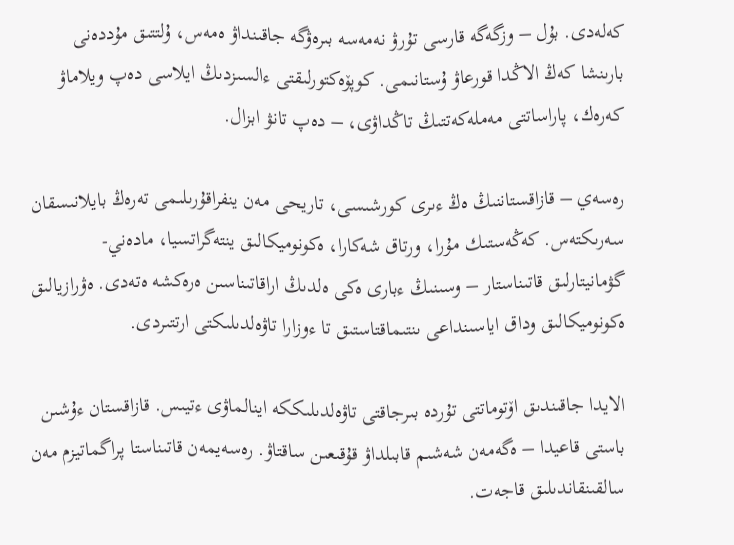كەلەدى. بۇل – وزگەگە قارسى تۇرۋ نەمەسە بىرەۋگە جاقىنداۋ ەمەس، ۇلتتىق مۇددەنى بارىنشا كەڭ الاڭدا قورعاۋ ۇستانىمى. كوپۆەكتورلىقتى ءالسىزدىڭ ايلاسى دەپ ويلاماۋ كەرەك، پاراساتتى مەملەكەتتىڭ تاڭداۋى، – دەپ تانۋ ابزال.

رەسەي – قازاقستاننىڭ ەڭ ءىرى كورشىسى، تاريحى مەن ينفراقۇرىلىمى تەرەڭ بايلانىسقان سەرىكتەس. كەڭەستىك مۇرا، ورتاق شەكارا، ەكونوميكالىق ينتەگراتسيا، مادەني-گۋمانيتارلىق قاتىناستار – وسىنىڭ ءبارى ەكى ەلدىڭ اراقاتىناسىن ەرەكشە ەتەدى. ەۋرازيالىق ەكونوميكالىق وداق اياسىنداعى ىنتىماقتاستىق تا ءوزارا تاۋەلدىلىكتى ارتتىردى.

الايدا جاقىندىق اۆتوماتتى تۇردە بىرجاقتى تاۋەلدىلىككە اينالماۋى ءتيىس. قازاقستان ءۇشىن باستى قاعيدا – ەگەمەن شەشىم قابىلداۋ قۇقىعىن ساقتاۋ. رەسەيمەن قاتىناستا پراگماتيزم مەن سالقىنقاندىلىق قاجەت.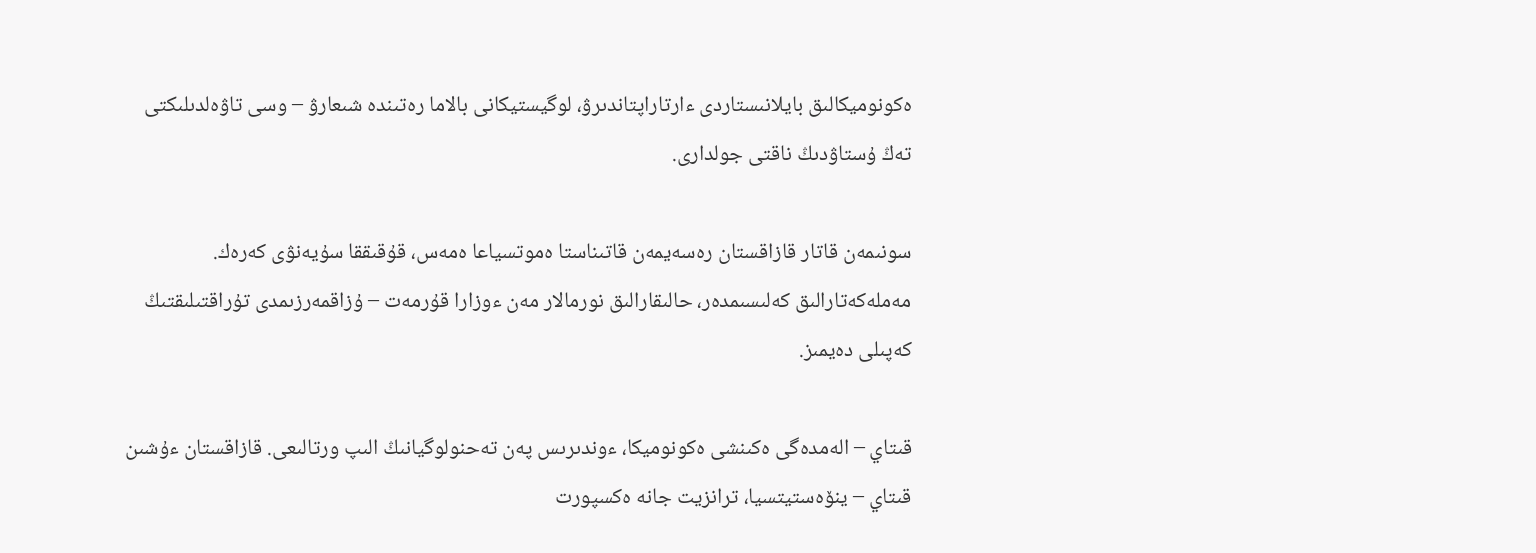ەكونوميكالىق بايلانىستاردى ءارتاراپتاندىرۋ، لوگيستيكانى بالاما رەتىندە شىعارۋ – وسى تاۋەلدىلىكتى تەڭ ۇستاۋدىڭ ناقتى جولدارى.

سونىمەن قاتار قازاقستان رەسەيمەن قاتىناستا ەموتسياعا ەمەس، قۇقىققا سۇيەنۋى كەرەك. مەملەكەتارالىق كەلىسىمدەر، حالىقارالىق نورمالار مەن ءوزارا قۇرمەت – ۇزاقمەرزىمدى تۇراقتىلىقتىڭ كەپىلى دەيمىز.

قىتاي – الەمدەگى ەكىنشى ەكونوميكا، ءوندىرىس پەن تەحنولوگيانىڭ الىپ ورتالىعى. قازاقستان ءۇشىن قىتاي – ينۆەستيتسيا، ترانزيت جانە ەكسپورت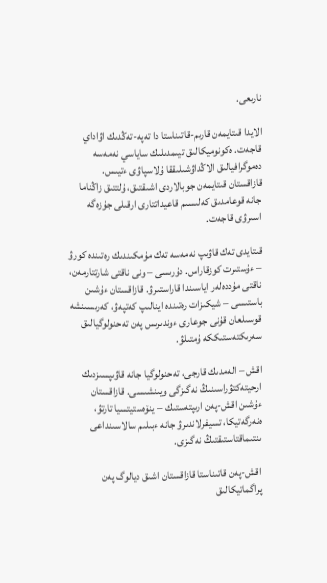نارىعى.

الايدا قىتايمەن قارىم-قاتىناستا دا تەپە-تەڭدىك اۋاداي قاجەت. ەكونوميكالىق تيىمدىلىك ساياسي نەمەسە دەموگرافيالىق الاڭداۋشىلىققا ۇلاسپاۋى ءتيىس. قازاقستان قىتايمەن جوبالاردى اشىقتىق، ۇلتتىق زاڭناما جانە قوعامدىق كەلىسىم قاعيداتتارى ارقىلى جۇزەگە اسىرۋى قاجەت.

قىتايدى تەك قاۋىپ نەمەسە تەك مۇمكىندىك رەتىندە كورۋ – ءۇستىرت كوزقاراس. دۇرىسى – ونى ناقتى شارتتارمەن، ناقتى مۇددەلەر اياسىندا قاراستىرۋ. قازاقستان ءۇشىن باستىسى – شيكىزات رەتىندە اينالىپ كەتپەۋ، كەرىسىنشە قوسىلعان قۇنى جوعارى ءوندىرىس پەن تەحنولوگيالىق سەرىكتەستىككە ۇمتىلۋ.

اقش – الەمدىك قارجى، تەحنولوگيا جانە قاۋىپسىزدىك ارحيتەكتۋراسىنىڭ نەگىزگى ويىنشىسى. قازاقستان ءۇشىن اقش-پەن ارىپتەستىك – ينۆەستيتسيا تارتۋ، ەنەرگەتيكا، تسيفرلاندىرۋ جانە ءبىلىم سالاسىنداعى ىنتىماقتاستىقتىڭ نەگىزى.

اقش-پەن قاتىناستا قازاقستان اشىق ديالوگ پەن پراگماتيكالىق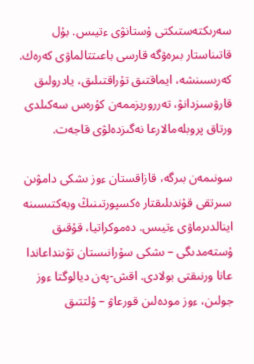سەرىكتەستىكتى ۇستانۋى ءتيىس. بۇل قاتىناستار بىرەۋگە قارسى باعىتتالماۋى كەرەك. كەرىسىنشە، ايماقتىق تۇراقتىلىق، يادرولىق قارۋسىزدانۋ، تەرروريزممەن كۇرەس سەكىلدى ورتاق پروبلەمالارعا نەگىزدەلۋى قاجەت.

سونىمەن بىرگە، قازاقستان ءوز ىشكى دامۋىن سىرتقى قۇندىلىقتار ەكسپورتىنىڭ وبەكتىسىنە اينالدىرماۋى ءتيىس. دەموكراتيا، قۇقىق ۇستەمدىگى – ىشكى سۇرانىستان تۋىنداعاندا عانا ورنىقتى بولادى. اقش-پەن ديالوگتا ءوز جولىن، ءوز مودەلىن قورعاۋ – ۇلتتىق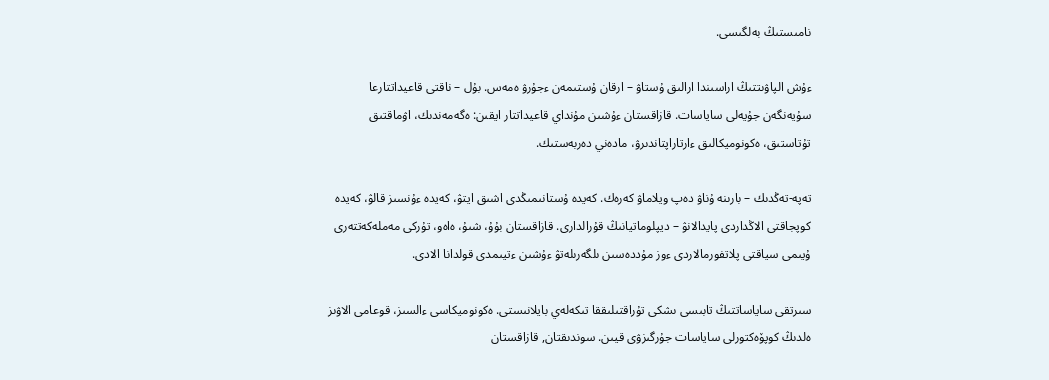نامىستىڭ بەلگىسى.

ءۇش الپاۋىتتىڭ اراسىندا ارالىق ۇستاۋ – ارقان ۇستىمەن ءجۇرۋ ەمەس. بۇل – ناقتى قاعيداتتارعا سۇيەنگەن جۇيەلى ساياسات. قازاقستان ءۇشىن مۇنداي قاعيداتتار ايقىن: ەگەمەندىك، اۋماقتىق تۇتاستىق، ەكونوميكالىق ءارتاراپتاندىرۋ، مادەني دەربەستىك.

تەپە-تەڭدىك – بارىنە ۇناۋ دەپ ويلاماۋ كەرەك. كەيدە ۇستانىمىڭدى اشىق ايتۋ، كەيدە ءۇنسىز قالۋ، كەيدە كوپجاقتى الاڭداردى پايدالانۋ – ديپلوماتيانىڭ قۇرالدارى. قازاقستان بۇۇ، شىۇ، ەاەو، تۇركى مەملەكەتتەرى ۇيىمى سياقتى پلاتفورمالاردى ءوز مۇددەسىن ىلگەرىلەتۋ ءۇشىن ءتيىمدى قولدانا الادى.

سىرتقى ساياساتتىڭ تابىسى ىشكى تۇراقتىلىققا تىكەلەي بايلانىستى. ەكونوميكاسى ءالسىز، قوعامى الاۋىز ەلدىڭ كوپۆەكتورلى ساياسات جۇرگىزۋى قيىن. سوندىقتان, قازاقستان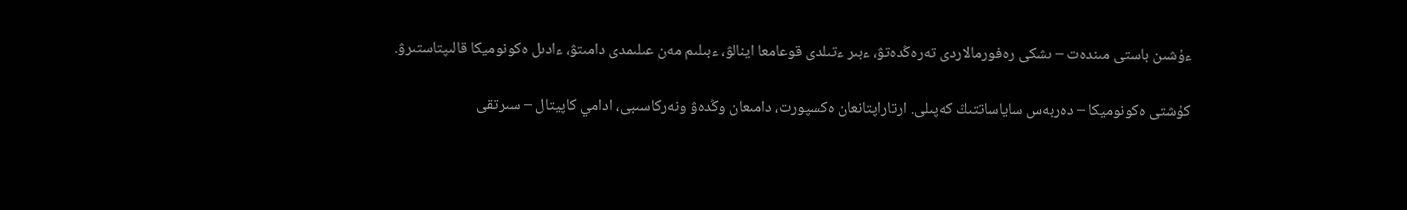ءۇشىن باستى مىندەت – ىشكى رەفورمالاردى تەرەڭدەتۋ، ءبىر ءتىلدى قوعامعا اينالۋ، ءبىلىم مەن عىلىمدى دامىتۋ، ءادىل ەكونوميكا قالىپتاستىرۋ.

كۇشتى ەكونوميكا – دەربەس ساياساتتىڭ كەپىلى. ارتاراپتانعان ەكسپورت، دامىعان وڭدەۋ ونەركاسىبى، ادامي كاپيتال – سىرتقى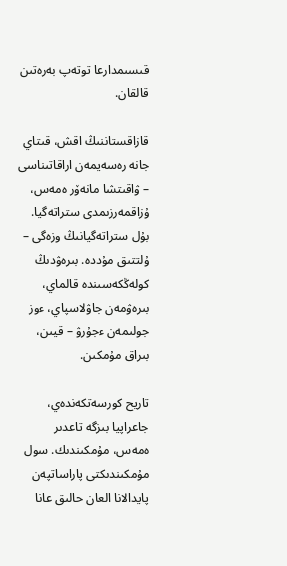قىسىمدارعا توتەپ بەرەتىن قالقان.

قازاقستاننىڭ اقش، قىتاي جانە رەسەيمەن اراقاتىناسى – ۋاقىتشا مانەۆر ەمەس، ۇزاقمەرزىمدى ستراتەگيا. بۇل ستراتەگيانىڭ وزەگى – ۇلتتىق مۇددە. بىرەۋدىڭ كولەڭكەسىندە قالماي، بىرەۋمەن جاۋلاسپاي، ءوز جولىمەن ءجۇرۋ – قيىن، بىراق مۇمكىن.

تاريح كورسەتكەندەي، جاعراپيا بىزگە تاعدىر ەمەس، مۇمكىندىك. سول مۇمكىندىكتى پاراساتپەن پايدالانا العان حالىق عانا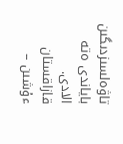تاۋەلسىزدىگىن باياندى ەتە الادى. قازاقستان ءۇشىن –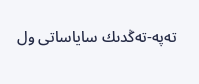تەپە-تەڭدىك ساياساتى ول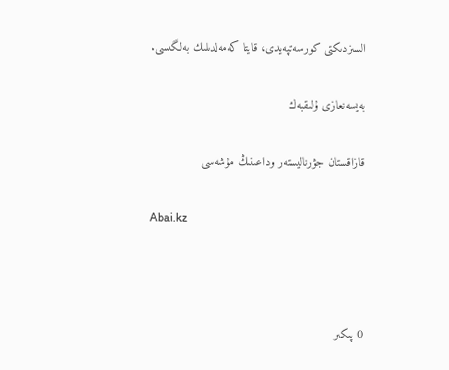السىزدىكتى كورسەتپەيدى، قايتا كەمەلدىلىك بەلگىسى.

بەيسەنعازى ۇلىقبەك

قازاقستان جۋرناليستەر وداعىنىڭ مۇشەسى

Abai.kz



0 پىكىر